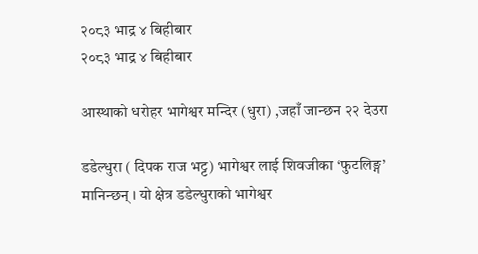२०८३ भाद्र ४ बिहीबार
२०८३ भाद्र ४ बिहीबार

आस्थाको धरोहर भागेश्वर मन्दिर (धुरा) ,जहाँ जान्छन २२ देउरा

डडेल्धुरा ( दिपक राज भट्ट) भागेश्वर लाई शिवजीका ‘फुटलिङ्ग’ मानिन्छन् । यो क्षेत्र डडेल्धुराको भागेश्वर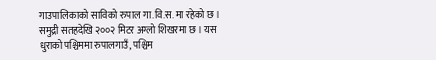गाउपालिकाको साविको रुपाल गा.वि.स. मा रहेको छ । समुद्री सतहदेखि २००२ मिटर अग्लो शिखरमा छ । यस धुराको पश्चिममा रुपालगाउँ, पश्चिम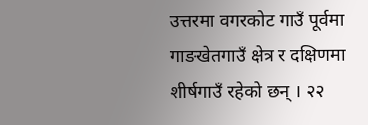उत्तरमा वगरकोट गाउँ पूर्वमा गाङखेतगाउँ क्षेत्र र दक्षिणमा शीर्षगाउँ रहेको छन् । २२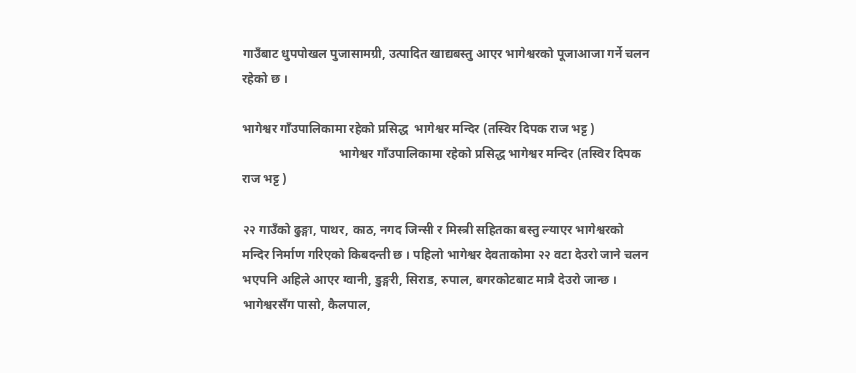गाउँबाट धुपपोखल पुजासामग्री, उत्पादित खाद्यबस्तु आएर भागेश्वरको पूजाआजा गर्ने चलन रहेको छ ।

भागेश्वर गाँउपालिकामा रहेको प्रसिद्ध  भागेश्वर मन्दिर (तस्विर दिपक राज भट्ट )
                               भागेश्वर गाँउपालिकामा रहेको प्रसिद्ध भागेश्वर मन्दिर (तस्विर दिपक राज भट्ट )

२२ गाउँको ढुङ्गा, पाथर, काठ, नगद जिन्सी र मिस्त्री सहितका बस्तु ल्याएर भागेश्वरको मन्दिर निर्माण गरिएको किबदन्ती छ । पहिलो भागेश्वर देवताकोमा २२ वटा देउरो जाने चलन भएपनि अहिले आएर ग्वानी, डुङ्गरी, सिराड, रुपाल, बगरकोटबाट मात्रै देउरो जान्छ ।
भागेश्वरसँग पासो, कैलपाल,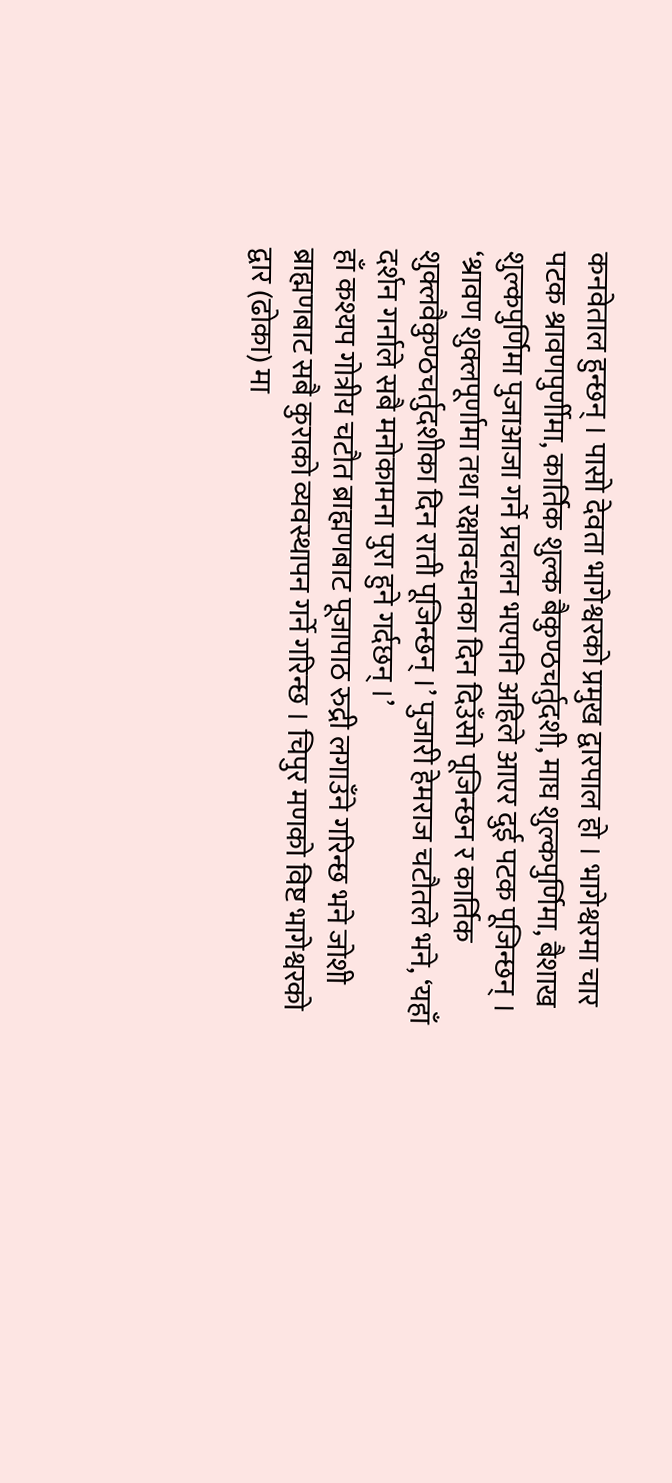कनवेताल हुन्छन् । पासो देवता भागेश्वरको प्रमुख द्वारपाल हो । भागेश्वरमा चार पटक श्रावणपुर्णीमा, कार्तिक शुल्क बैकुण्ठचर्तुदशी, माघ शुल्कपुर्णिमा, बैशाख शुल्कपुर्णिमा पुजाआजा गर्ने प्रचलन भएपनि अहिले आएर दुई पटक पूजिन्छन् ।
‘श्रावण शुक्लपूर्णामा तथा रक्षावन्धनका दिन दिउँसो पूजिन्छन र कार्तिक शुक्लवैकुण्ठचर्तुदशीका दिन राती पूजिन्छन् ।’ पुजारी हेमराज चटौतले भने, ‘यहाँ दर्शन गर्नाले सबै मनोकामना पुरा हुने गर्दछन् ।’
हाँ कश्यप गोत्रीय चटौत ब्राह्मणबाट पूजापाठ रुद्री लगाउँने गरिन्छ भने जोशी ब्राह्मणबाट सबै कुराको व्यवस्थापन गर्ने गरिन्छ । चिपुर मणको विष्ट भागेश्वरको द्वार (ढोका) मा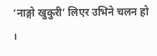‘नाङ्गो खुकुरी’ लिएर उभिने चलन हो ।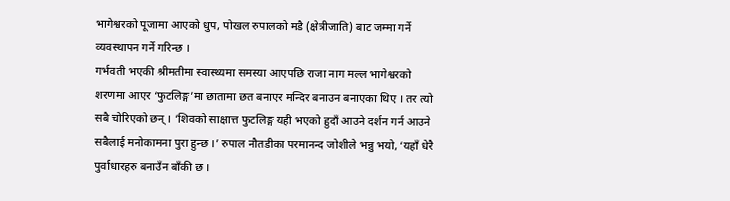भागेश्वरको पूजामा आएको धुप, पोखल रुपालको मडै (क्षेत्रीजाति) बाट जम्मा गर्ने व्यवस्थापन गर्ने गरिन्छ ।
गर्भवती भएकी श्रीमतीमा स्वास्थ्यमा समस्या आएपछि राजा नाग मल्ल भागेश्वरको शरणमा आएर ‘फुटलिङ्ग’मा छातामा छत बनाएर मन्दिर बनाउन बनाएका थिए । तर त्यो सबै चोरिएको छन् । ‘शिवको साक्षात्त फुटलिङ्ग यही भएको हुदाँ आउने दर्शन गर्न आउने सबैलाई मनोकामना पुरा हुन्छ ।’ रुपाल नौतडीका परमानन्द जोशीले भन्नु भयो, ‘यहाँ धेरै पुर्वाधारहरु बनाउँन बाँकी छ ।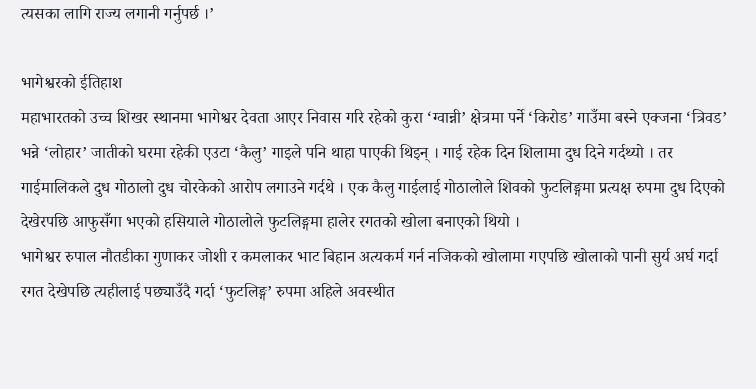त्यसका लागि राज्य लगानी गर्नुपर्छ ।’

भागेश्वरको ईतिहाश
महाभारतको उच्च शिखर स्थानमा भागेश्वर देवता आएर निवास गरि रहेको कुरा ‘ग्वान्नी’ क्षेत्रमा पर्ने ‘किरोड’ गाउँमा बस्ने एक्जना ‘त्रिवड’ भन्ने ‘लोहार’ जातीको घरमा रहेकी एउटा ‘कैलु’ गाइले पनि थाहा पाएकी थिइन् । गाई रहेक दिन शिलामा दुध दिने गर्दथ्यो । तर गाईमालिकले दुध गोठालो दुध चोरकेको आरोप लगाउने गर्दथे । एक कैलु गाईलाई गोठालोले शिवको फुटलिङ्गमा प्रत्यक्ष रुपमा दुध दिएको देखेरपछि आफुसँगा भएको हसियाले गोठालोले फुटलिङ्गमा हालेर रगतको खोला बनाएको थियो ।
भागेश्वर रुपाल नौतडीका गुणाकर जोशी र कमलाकर भाट बिहान अत्यकर्म गर्न नजिकको खोलामा गएपछि खोलाको पानी सुर्य अर्घ गर्दा रगत देखेपछि त्यहीलाई पछ्याउँदै गर्दा ‘फुटलिङ्ग’ रुपमा अहिले अवस्थीत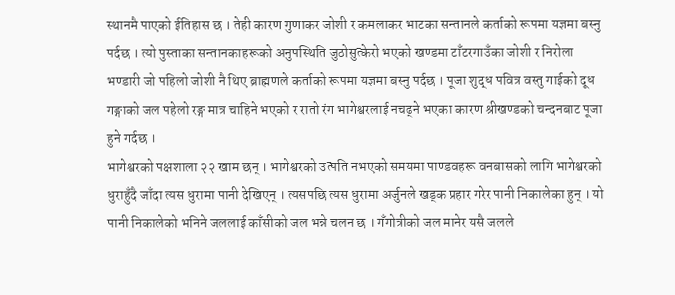स्थानमै पाएको ईतिहास छ । तेही कारण गुणाकर जोशी र कमलाकर भाटका सन्तानले कर्ताको रूपमा यज्ञमा बस्नु पर्दछ । त्यो पुस्ताका सन्तानकाहरूको अनुपस्थिति जुठोसुत्केरो भएको खण्डमा टाँटरगाउँका जोशी र निरोला भण्डारी जो पहिलो जोशी नै थिए ब्राह्मणले कर्ताको रूपमा यज्ञमा बस्नु पर्दछ । पूजा शुद्ध पवित्र वस्तु गाईको दूध गङ्गाको जल पहेलो रङ्ग मात्र चाहिने भएको र रातो रंग भागेश्वरलाई नचढ्ने भएका कारण श्रीखण्डको चन्दनबाट पूजा हुने गर्दछ ।
भागेश्वरको पक्षशाला २२ खाम छन् । भागेश्वरको उत्पति नभएको समयमा पाण्डवहरू वनबासको लागि भागेश्वरको धुराहुँदै जाँदा त्यस धुरामा पानी देखिएन् । त्यसपछि त्यस धुरामा अर्जुनले खड्क प्रहार गरेर पानी निकालेका हुन् । यो पानी निकालेको भनिने जललाई काँसीको जल भन्ने चलन छ । गँगोत्रीको जल मानेर यसै जलले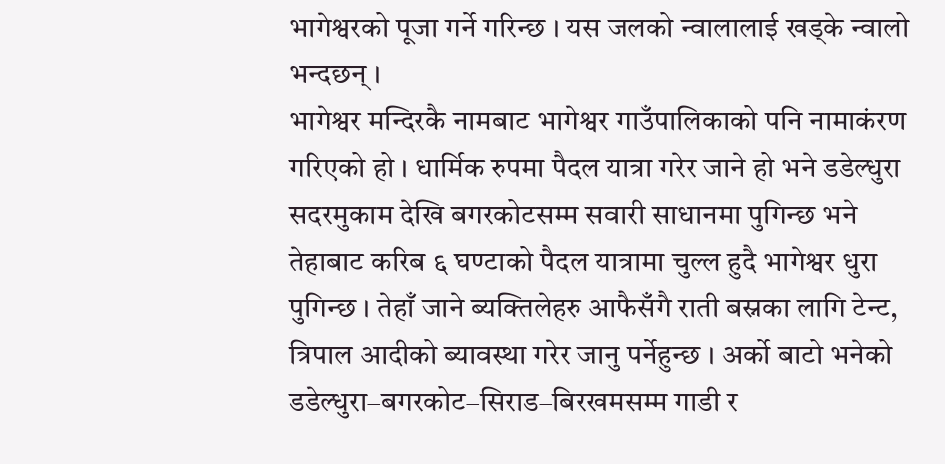भागेश्वरको पूजा गर्ने गरिन्छ । यस जलको न्वालालाई खड्के न्वालो भन्दछन् ।
भागेश्वर मन्दिरकै नामबाट भागेश्वर गाउँपालिकाको पनि नामाकंरण गरिएको हो । धार्मिक रुपमा पैदल यात्रा गरेर जाने हो भने डडेल्धुरा सदरमुकाम देखि बगरकोटसम्म सवारी साधानमा पुगिन्छ भने तेहाबाट करिब ६ घण्टाको पैदल यात्रामा चुल्ल हुदै भागेश्वर धुरा पुगिन्छ । तेहाँ जाने ब्यक्तिलेहरु आफैसँगै राती बस्नका लागि टेन्ट, त्रिपाल आदीको ब्यावस्था गरेर जानु पर्नेहुन्छ । अर्को बाटो भनेको डडेल्धुरा–बगरकोट–सिराड–बिरखमसम्म गाडी र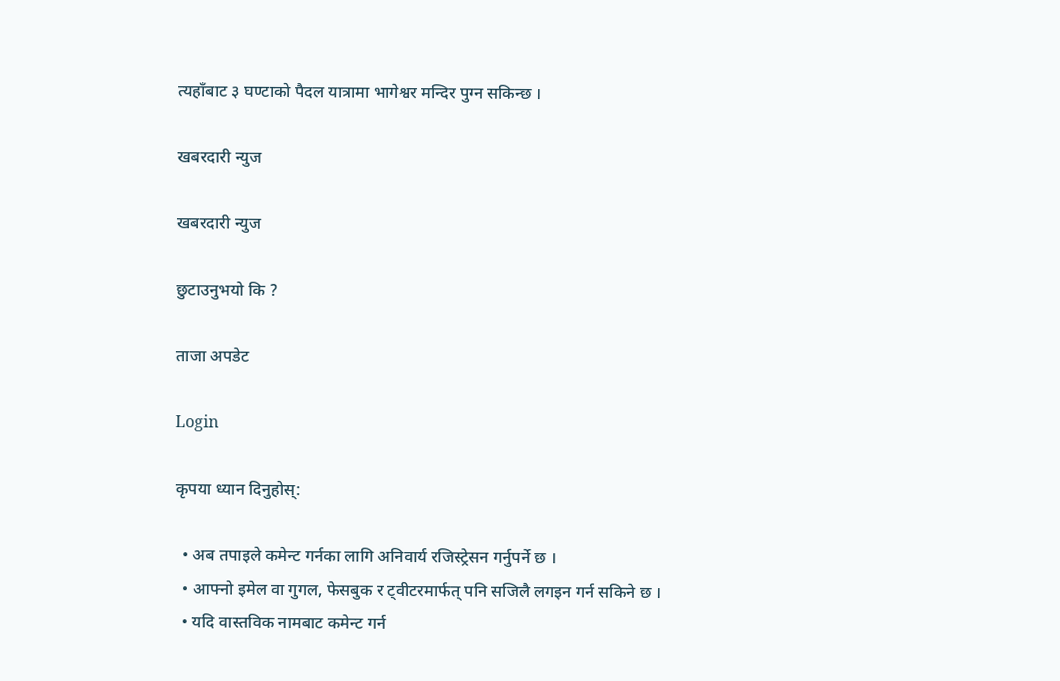त्यहाँबाट ३ घण्टाको पैदल यात्रामा भागेश्वर मन्दिर पुग्न सकिन्छ ।

खबरदारी न्युज

खबरदारी न्युज

छुटाउनुभयो कि ?

ताजा अपडेट

Login

कृपया ध्यान दिनुहोस्:

  • अब तपाइले कमेन्ट गर्नका लागि अनिवार्य रजिस्ट्रेसन गर्नुपर्ने छ ।
  • आफ्नो इमेल वा गुगल, फेसबुक र ट्वीटरमार्फत् पनि सजिलै लगइन गर्न सकिने छ ।
  • यदि वास्तविक नामबाट कमेन्ट गर्न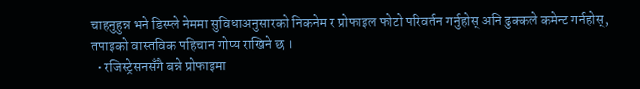चाहनुहुन्न भने डिस्प्ले नेममा सुविधाअनुसारको निकनेम र प्रोफाइल फोटो परिवर्तन गर्नुहोस् अनि ढुक्कले कमेन्ट गर्नहोस्, तपाइको वास्तविक पहिचान गोप्य राखिने छ ।
  • रजिस्ट्रेसनसँगै बन्ने प्रोफाइमा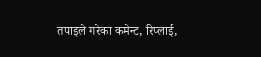तपाइले गरेका कमेन्ट, रिप्लाई,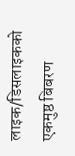लाइक/डिसलाइकको एकमुष्ठ बिबरण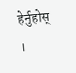हेर्नुहोस् ।